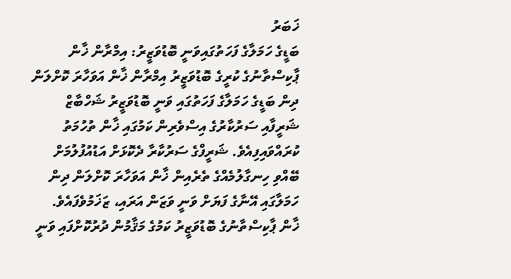ޚަބަރު
ބަޑީގެ ހަމަލާގެ ފަހަތުގައިވަނީ ބޮޑުވަޒީރު: އިމްރާން ޚާން
ޕާކިސްތާނުގެ ކުރީގެ ބޮޑުވަޒީރު އިމްރާން ޚާން އަވަހާރަ ކޮށްލަން ދިން ބަޑީގެ ހަމަލާގެ ފަހަތުގައި ވަނީ ބޮޑުވަޒީރު ޝަހްބާޒް ޝަރީފާއި ސަރުކާރުގެ އިސްވެރިން ކަމުގައި ޚާން ތުހުމަތު ކުރައްވައިފިއެވެ. ޝަރީފްގެ ސަރުކާރާ ދެކޮޅަށް އަޑުއުފުލުމަށް ބޭއްވި ހިނގާލުމެއްގެ ތެރެއިން ޚާން އަވަހާރަ ކޮށްލަން ދިން ހަމަލާގައި އޭނާގެ ފަޔަށް ވަނީ ވަޒަން އަރައި، ޒަޚަމުވެފައެވެ.
ޚާން ޕާކިސްތާނުގެ ބޮޑުވަޒީރު ކަމުގެ މަޤާމުން ދުރުކޮށްފައި ވަނީ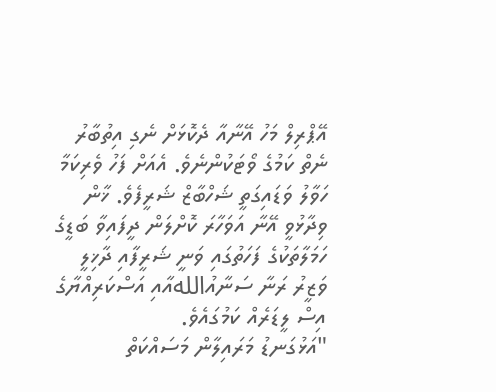އޭޕްރިލް މަހު އޭނާއާ ދެކޮޅަށް ނެގި އިތުބާރު ނެތް ކަމުގެ ވޯޓަކުންނެވެ. އެއަށް ފަހު ވެރިކަމާ ހަވާލު ވަޑައިގަތީ ޝަހްބާޒް ޝަރީފެވެ. ޚާން ވިދާޅުވީ އޭނާ އަވަހާރަ ކޮށްލަން ދީފައިވާ ބަޑީގެ ހަމަލާތަކުގެ ފަހަތުގައި ވަނީ ޝަރީފާއި ދާޚިލީ ވަޒީރު ރަނާ ސަނާއުاللهއާއި އަސްކަރިއްޔާގެ އިސް ލީޑަރެއް ކަމުގައެވެ.
"އަޅުގަނޑު މަރައިލާން މަސައްކަތް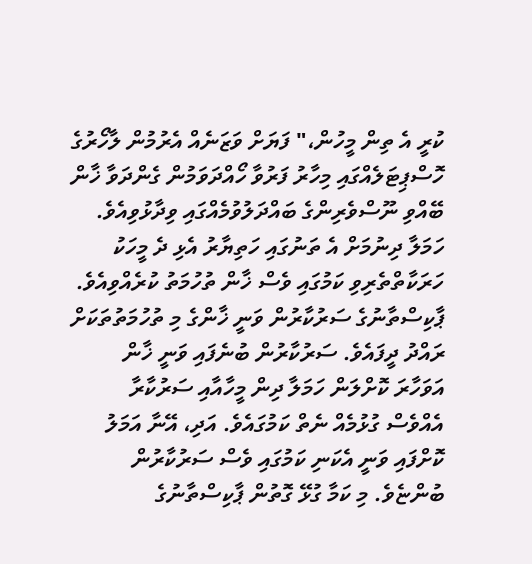ކުރީ އެ ތިން މީހުން،" ފަޔަށް ވަޒަނެއް އެރުމުން ލާހޯރުގެ ހޮސްޕިޓަލެއްގައި މިހާރު ފަރުވާ ހޯއްދަވަމުން ގެންދަވާ ޚާން ބޭއްވި ނޫސްވެރިންގެ ބައްދަލުވުމެއްގައި ވިދާޅުވިއެވެ. ހަމަލާ ދިނުމަށް އެ ތަނުގައި ހަތިޔާރު އެޅި ދެ މީހަކު ހަރަކާތްތެރިވި ކަމުގައި ވެސް ޚާން ތުހުމަތު ކުރެއްވިއެވެ.
ޕާކިސްތާނުގެ ސަރުކާރުން ވަނީ ޚާންގެ މި ތުހުމަތުތަކަށް ރައްދު ދީފައެވެ. ސަރުކާރުން ބުނެފައި ވަނީ ޚާން އަވަހާރަ ކޮށްލަން ހަމަލާ ދިން މީހާއާއި ސަރުކާރާ އެއްވެސް ގުޅުމެއް ނެތް ކަމުގައެވެ. އަދި، އޭނާ އަމަލު ކޮށްފައި ވަނީ އެކަނި ކަމުގައި ވެސް ސަރުކާރުން ބުންޏެވެ. މި ކަމާ ގުޅޭ ގޮތުން ޕާކިސްތާނުގެ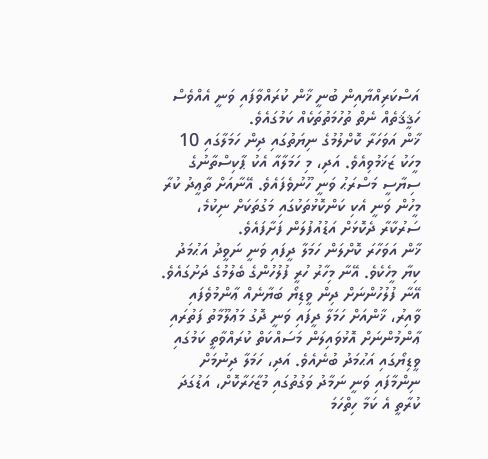އަސްކަރިއްޔާއިން ބުނީ ޚާން ކުރައްވާފައި ވަނީ އެއްވެސް ހަޤީޤަތެއް ނެތް ތުހުމަތުތަކެއް ކަމުގައެވެ.
ޚާން އަވަހަރާ ކޮށްލުމުގެ ނިޔަތުގައި ދިން ހަމަލާގައި 10 މީހަކު ޒަޚަމުވިއެވެ. އަދި، މި ހަމަލާއާ އެކު ޕާކިސްތާނުގެ ސިޔާސީ މަސްރަޙު ވަނީ ހޫނުވެފައެވެ. އޭނާއަށް ތާޢީދު ކުރާ މީހުން ވަނީ އެކި ކަންކޮޅުތަކުގައި މަގުތަކަށް ނިކުމެ، ސަރުކާރާ ދެކޮޅަށް އަޑުއުފުލަން ފަށާފައެވެ.
ޚާން އަވަހާރަ ކޮށްލަން ހަމަލާ ދީފައި ވަނީ ނަވީދު އަޙުމަދު ކިޔާ މީހެކެވެ. އޭނާ މިހާރު ހުރީ ފުލުހުންގެ ބެލުމުގެ ދަށުގައެވެ. އޭނާ ފުލުހުންނަށް ދިން ވީޑިޔޯ ބަޔާނެއް ޢާންމުވެފައި ވާއިރު، ޚާންއަށް ހަމަލާ ދީފައި ވަނީ ދޮގު މަޢުލޫމާތު ފަތުރައި ޢާންމުންނަށް އޮޅުވައިލަން މަސައްކަތް ކުރައްވާތީ ކަމުގައި ވީޑިޔޯގައި އަޙުމަދު ބުނެއެވެ. އަދި، ހަމަލާ ދިނުމަށް ނިންމާފައި ވަނީ ނަމާދު ވަގުތުގައި މުޒާހަރާކޮށް، އަޑުގަދަ ކުރާތީ އެ ކަމާ ހިތްހަމަ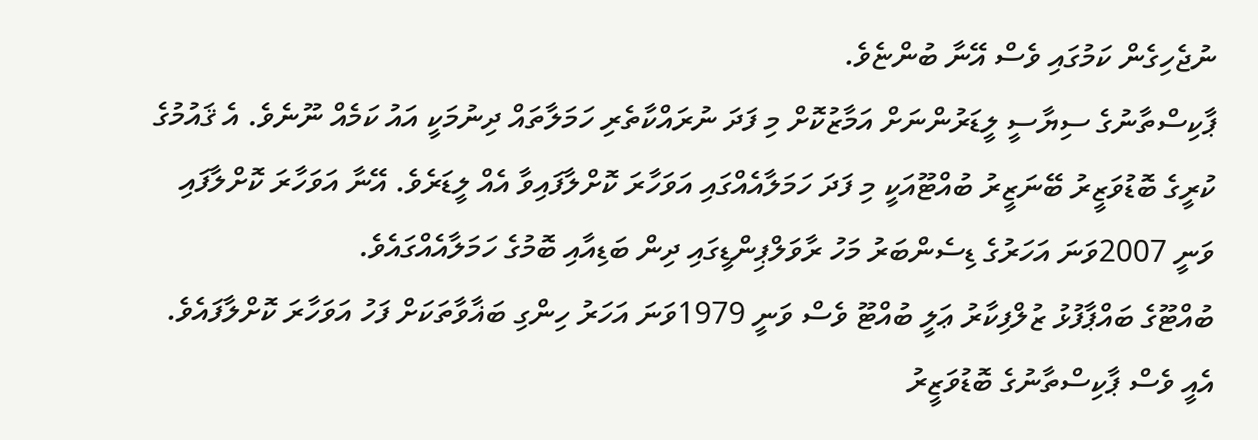ނުޖެހިގެން ކަމުގައި ވެސް އޭނާ ބުންޏެވެ.
ޕާކިސްތާނުގެ ސިޔާސީ ލީޑަރުންނަށް އަމާޒުކޮށް މި ފަދަ ނުރައްކާތެރި ހަމަލާތައް ދިނުމަކީ އައު ކަމެއް ނޫނެވެ. އެ ޤައުމުގެ ކުރީގެ ބޮޑުވަޒީރު ބޭނަޒީރު ބުއްޓޫއަކީ މި ފަދަ ހަމަލާއެއްގައި އަވަހާރަ ކޮށްލާފައިވާ އެއް ލީޑަރެވެ. އޭނާ އަވަހާރަ ކޮށްލާފައި ވަނީ 2007ވަނަ އަހަރުގެ ޑިސެންބަރު މަހު ރާވަލްޕިންޑީގައި ދިން ބަޑިއާއި ބޮމުގެ ހަމަލާއެއްގައެވެ.
ބުއްޓޫގެ ބައްޕާފުޅު ޒުލްފިކާރު ޢަލީ ބުއްޓޫ ވެސް ވަނީ 1979ވަނަ އަހަރު ހިންގި ބަޣާވާތަކަށް ފަހު އަވަހާރަ ކޮށްލާފައެވެ. އެއީ ވެސް ޕާކިސްތާނުގެ ބޮޑުވަޒީރު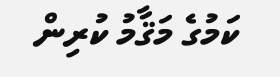ކަމުގެ މަޤާމު ކުރިން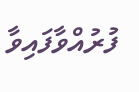ފުރުއްވާފައިވާ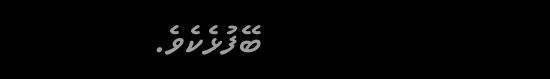ބޭފުޅެކެވެ.